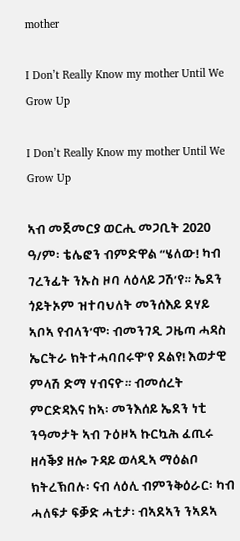mother

I Don’t Really Know my mother Until We Grow Up

I Don’t Really Know my mother Until We Grow Up

ኣብ መጀመርያ ወርሒ መጋቢት 2020 ዓ/ም፡ ቴሌፎን ብምድዋል “ሄለው! ካብ ገረንፊት ንኡስ ዞባ ላዕላይ ጋሽ’የ። ኤደን ጎይትኦም ዝተባህለት መንሰእይ ደሃይ ኣቦኣ የብላን’ሞ፡ ብመንገዲ ጋዜጣ ሓዳስ ኤርትራ ክትተሓባበሩዋ’የ ደልየ! እወታዊ ምላሽ ድማ ሃብናዮ። ብመሰረት ምርድዳእና ከኣ፡ መንእሰይ ኤደን ነቲ ንዓመታት ኣብ ጉዕዞኣ ኩርኳሕ ፈጢሩ ዘሳቕያ ዘሎ ጉዳይ ወላዲኣ ማዕልቦ ክትረኽበሉ፡ ናብ ላዕሊ ብምንቅዕራር፡ ካብ ሓለፍታ ፍቓድ ሓቲታ፡ ብኣደኣን ንኣደኣ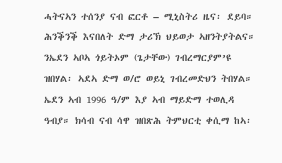ሓትናኣን ተሰንያ ናብ ፎርቶ – ሚኒስትሪ ዜና፡ ደይባ። ሕንቕንቕ እናበለት ድማ ታሪኽ ህይወታ ኣዘንትያትልና። ንኤደን ኣቦኣ ጎይትኦም (ጌታቸው) ገብረማርያም’ዩ ዝበሃል፡ ኣደኣ ድማ ወ/ሮ ወይኒ ገብረመድህን ትበሃል። ኤደን ኣብ 1996 ዓ/ም እያ ኣብ ማይድማ ተወሊዳ ዓብያ። ክሳብ ናብ ሳዋ ዝበጽሕ ትምህርቲ ቀሲማ ከኣ፡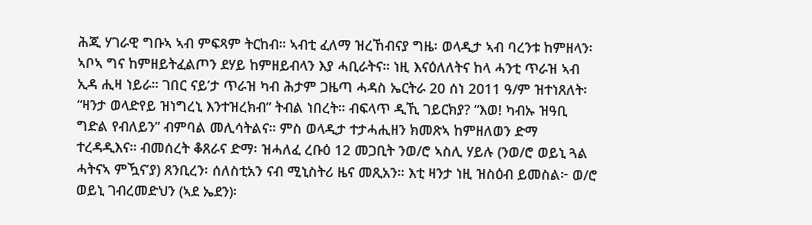ሕጂ ሃገራዊ ግቡኣ ኣብ ምፍጻም ትርከብ። ኣብቲ ፈለማ ዝረኸብናያ ግዜ፡ ወላዲታ ኣብ ባረንቱ ከምዘላን፡ ኣቦኣ ግና ከምዘይትፈልጦን ደሃይ ከምዘይብላን እያ ሓቢራትና። ነዚ እናዕለለትና ከላ ሓንቲ ጥራዝ ኣብ ኢዳ ሒዛ ነይራ። ገበር ናይ’ታ ጥራዝ ካብ ሕታም ጋዜጣ ሓዳስ ኤርትራ 20 ሰነ 2011 ዓ/ም ዝተነጸለት፡ “ዛንታ ወላድየይ ዝነግረኒ እንተዝረክብ” ትብል ነበረት። ብፍላጥ ዲኺ ገይርክያ? “እወ! ካብኡ ዝዓቢ ግድል የብለይን” ብምባል መሊሳትልና። ምስ ወላዲታ ተታሓሒዘን ክመጽኣ ከምዘለወን ድማ ተረዳዲእና። ብመሰረት ቆጸራና ድማ፡ ዝሓለፈ ረቡዕ 12 መጋቢት ንወ/ሮ ኣስሊ ሃይሉ (ንወ/ሮ ወይኒ ጓል ሓትናኣ ምዃና’ያ) ጸንቢረን፡ ሰለስቲአን ናብ ሚኒስትሪ ዜና መጺአን። እቲ ዛንታ ነዚ ዝስዕብ ይመስል፦ ወ/ሮ ወይኒ ገብረመድህን (ኣደ ኤደን)፡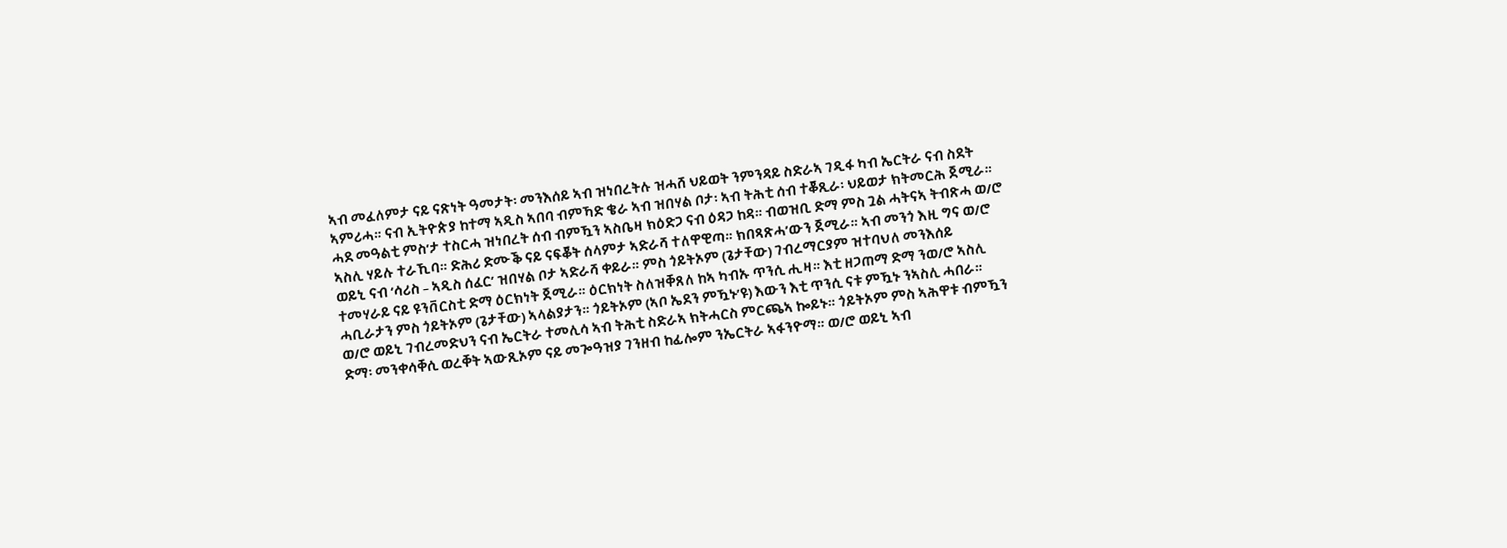ኣብ መፈለምታ ናይ ናጽነት ዓመታት፡ መንእሰይ ኣብ ዝነበረትሉ ዝሓሸ ህይወት ንምንዳይ ስድራኣ ገዲፋ ካብ ኤርትራ ናብ ስደት ኣምሪሓ። ናብ ኢትዮጵያ ከተማ ኣዲስ ኣበባ ብምኻድ ቄራ ኣብ ዝበሃል ቦታ፡ ኣብ ትሕቲ ሰብ ተቖጺራ፡ ህይወታ ክትመርሕ ጀሚራ። ሓደ መዓልቲ ምስ’ታ ተስርሓ ዝነበረት ሰብ ብምዃን ኣስቤዛ ክዕድጋ ናብ ዕዳጋ ከዳ። ብወዝቢ ድማ ምስ ጓል ሓትናኣ ትብጽሓ ወ/ሮ ኣስሊ ሃይሉ ተራኺባ። ድሕሪ ድሙቕ ናይ ናፍቖት ሰላምታ ኣድራሻ ተለዋዊጣ። ክበጻጽሓ’ውን ጀሚራ። ኣብ መንጎ እዚ ግና ወ/ሮ ወይኒ ናብ ‘ሳሪስ – ኣዲስ ሰፈር’ ዝበሃል ቦታ ኣድራሻ ቀይራ። ምስ ጎይትኦም (ጌታቸው) ገብረማርያም ዝተባህለ መንእሰይ ተመሃራይ ናይ ዩንቨርስቲ ድማ ዕርክነት ጀሚራ። ዕርክነት ስለዝቐጸለ ከኣ ካብኡ ጥንሲ ሒዛ። እቲ ዘጋጠማ ድማ ንወ/ሮ ኣስሊ ሓቢራታን ምስ ጎይትኦም (ጌታቸው) ኣላልያታን። ጎይትኦም (ኣቦ ኤደን ምዃኑ’ዩ) እውን እቲ ጥንሲ ናቱ ምዃኑ ንኣስሊ ሓበራ። ወ/ሮ ወይኒ ገብረመድህን ናብ ኤርትራ ተመሊሳ ኣብ ትሕቲ ስድራኣ ክትሓርስ ምርጫኣ ኰይኑ። ጎይትኦም ምስ ኣሕዋቱ ብምዃን ድማ፡ መንቀሳቐሲ ወረቐት ኣውጺኦም ናይ መጐዓዝያ ገንዘብ ከፊሎም ንኤርትራ ኣፋንዮማ። ወ/ሮ ወይኒ ኣብ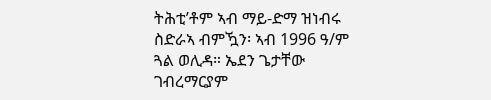ትሕቲ’ቶም ኣብ ማይ-ድማ ዝነብሩ ስድራኣ ብምዃን፡ ኣብ 1996 ዓ/ም ጓል ወሊዳ። ኤደን ጌታቸው ገብረማርያም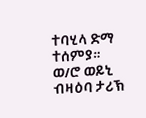ተባሂላ ድማ ተሰምያ። ወ/ሮ ወይኒ ብዛዕባ ታሪኽ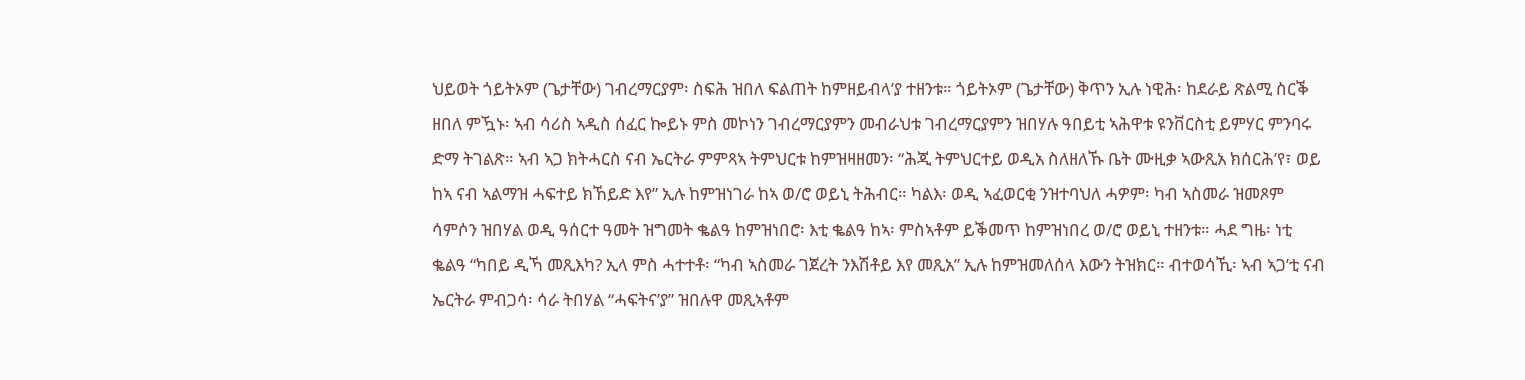ህይወት ጎይትኦም (ጌታቸው) ገብረማርያም፡ ስፍሕ ዝበለ ፍልጠት ከምዘይብላ’ያ ተዘንቱ። ጎይትኦም (ጌታቸው) ቅጥን ኢሉ ነዊሕ፡ ከደራይ ጽልሚ ስርቕ ዘበለ ምዃኑ፡ ኣብ ሳሪስ ኣዲስ ሰፈር ኰይኑ ምስ መኮነን ገብረማርያምን መብራህቱ ገብረማርያምን ዝበሃሉ ዓበይቲ ኣሕዋቱ ዩንቨርስቲ ይምሃር ምንባሩ ድማ ትገልጽ። ኣብ ኣጋ ክትሓርስ ናብ ኤርትራ ምምጻኣ ትምህርቱ ከምዝዛዘመን፡ “ሕጂ ትምህርተይ ወዲአ ስለዘለኹ ቤት ሙዚቃ ኣውጺአ ክሰርሕ’የ፣ ወይ ከኣ ናብ ኣልማዝ ሓፍተይ ክኸይድ እየ” ኢሉ ከምዝነገራ ከኣ ወ/ሮ ወይኒ ትሕብር። ካልእ፡ ወዲ ኣፈወርቂ ንዝተባህለ ሓዎም፡ ካብ ኣስመራ ዝመጾም ሳምሶን ዝበሃል ወዲ ዓሰርተ ዓመት ዝግመት ቈልዓ ከምዝነበሮ፡ እቲ ቈልዓ ከኣ፡ ምስኣቶም ይቕመጥ ከምዝነበረ ወ/ሮ ወይኒ ተዘንቱ። ሓደ ግዜ፡ ነቲ ቈልዓ “ካበይ ዲኻ መጺእካ? ኢላ ምስ ሓተተቶ፡ “ካብ ኣስመራ ገጀረት ንእሽቶይ እየ መጺአ” ኢሉ ከምዝመለሰላ እውን ትዝክር። ብተወሳኺ፡ ኣብ ኣጋ’ቲ ናብ ኤርትራ ምብጋሳ፡ ሳራ ትበሃል “ሓፍትና’ያ” ዝበሉዋ መጺኣቶም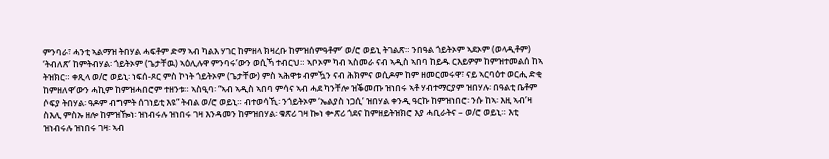ምንባራ፣ ሓንቲ ኣልማዝ ትበሃል ሓፍቶም ድማ ኣብ ካልእ ሃገር ከምዘላ ክዛረቡ ከምዝሰምዓቶም’ ወ/ሮ ወይኒ ትገልጽ። ንበዓል ጎይትኦም ኣደኦም (ወላዲቶም) ‘ትብለጽ’ ከምትብሃል፡ ጎይትኦም (ጌታቸዉ) ኣዕሊሉዋ ምንባሩ’ውን ወሲኻ ተብርህ። ኣቦኦም ካብ ኣስመራ ናብ ኣዲስ ኣበባ ከይዱ ርእይዎም ከምዝተመልሰ ከኣ ትዝክር። ቀጺላ ወ/ሮ ወይኒ፡ ነፍሰ-ጾር ምስ ኮነት ጎይትኦም (ጌታቸው) ምስ ኣሕዋቱ ብምዃን ናብ ሕክምና ወሲዶም ከም ዘመርመሩዋ፣ ናይ ኣርባዕተ ወርሒ ድቂ ከምዘለዋ’ውን ሓኪም ከምዝሓበሮም ተዘንቱ። ኣስዒባ፡ “ኣብ ኣዲስ ኣበባ ምሳና ኣብ ሓደ ካንቸሎ ዝቕመጡ ዝነበሩ ኣቶ ሃብተማርያም ዝበሃሉ፡ በዓልቲ ቤቶም ሶፍያ ትበሃል፡ ዓዶም ብግምት ሰገነይቲ እዩ” ትብል ወ/ሮ ወይኒ። ብተወሳኺ፡ ንጎይትኦም ‘ኤልያስ ነጋሲ’ ዝበሃል ቀንዲ ዓርኩ ከምዝነበሮ፡ ንሱ ከኣ፡ እዚ ኣብ’ዛ ስእሊ ምስኡ ዘሎ ከምዝዀነ፡ ዝነብሩሉ ዝነበሩ ገዛ እንዳመን ከምዝበሃል፡ ቁጽሪ ገዛ ኰነ ቍጽሪ ጎደና ከምዘይትዝክሮ እያ ሓቢራትና – ወ/ሮ ወይኒ። እቲ ዝነብሩሉ ዝነበሩ ገዛ፡ ኣብ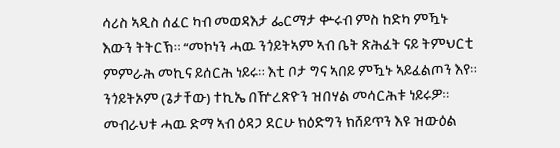ሳሪስ ኣዲስ ሰፈር ካብ መወዳእታ ፌርማታ ቍሩብ ምስ ከድካ ምዃኑ እውን ትትርኽ። “መኮነን ሓዉ ንጎይትኣም ኣብ ቤት ጽሕፈት ናይ ትምህርቲ ምምራሕ መኪና ይሰርሕ ነይሩ። እቲ ቦታ ግና ኣበይ ምዃኑ ኣይፈልጦን እየ። ንጎይትኦም (ጌታቸው) ተኪኤ በዅረጽዮን ዝበሃል መሳርሕቱ ነይሩዎ። መብራህቱ ሓዉ ድማ ኣብ ዕዳጋ ደርሁ ክዕድግን ክሸይጥን እዩ ዝውዕል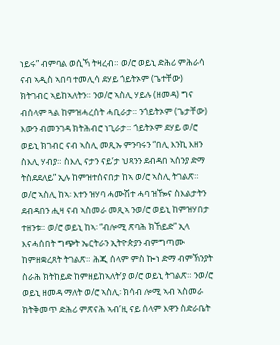ነይሩ” ብምባል ወሲኻ ትዛረብ። ወ/ሮ ወይኒ ድሕሪ ምሕራሳ ናብ ኣዲስ ኣበባ ተመሊሳ ደሃይ ጎይትኦም (ጌተቸው) ክትገብር ኣይከኣለትን። ንወ/ሮ ኣስሊ ሃይሉ (ዘመዳ) ግና ብሰላም ጓል ከምዝሓረሰት ሓቢራታ። ንጎይትኦም (ጌታቸው) እውን ብመንገዳ ክትሕብሮ ነጊራታ። ጎይትኦም ደሃይ ወ/ሮ ወይኒ ክገብር ናብ ኣስሊ መጺኡ ምንባሩን “በሊ እንኪ እዘን ስእሊ ሃብያ። ስእሊ ናታን ናይ’ታ ህጻንን ደብዳበ ኣሰንያ ድማ ትስደደለይ” ኢሉ ከምዝተሰናበታ ከኣ ወ/ሮ ኣስሊ ትገልጽ። ወ/ሮ ኣስሊ ከኣ፡ እተን ዝሃባ ሓሙሽተ ሓባ ዝዀና ስእልታትን ደብዳበን ሒዛ ናብ ኣስመራ መጺኣ ንወ/ሮ ወይኒ ከምዝሃበታ ተዘንቱ። ወ/ሮ ወይኒ ከኣ፡ “ብሎሚ ጽባሕ ክኸይድ” ኢላ እናሓሰበት ግጭት ኤርትራን ኢትዮጵያን ብምግጣሙ ከምዘቋረጸት ትገልጽ። ሕጂ ሰላም ምስ ኰነ ድማ ብምኽንያት ስራሕ ክትከይድ ከምዘይከኣለት’ያ ወ/ሮ ወይኒ ትገልጽ። ንወ/ሮ ወይኒ ዘመዳ ማለት ወ/ሮ ኣስሊ፡ ክሳብ ሎሚ ኣብ ኣስመራ ክትቅመጥ ድሕሪ ምጽናሕ ኣብ’ዚ ናይ ሰላም እዋን ስድራቤት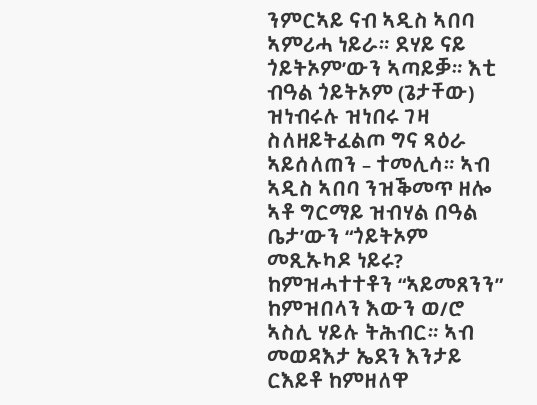ንምርኣይ ናብ ኣዲስ ኣበባ ኣምሪሓ ነይራ። ደሃይ ናይ ጎይትኦም’ውን ኣጣይቓ። እቲ ብዓል ጎይትኦም (ጌታቸው) ዝነብሩሉ ዝነበሩ ገዛ ስለዘይትፈልጦ ግና ጻዕራ ኣይሰለጠን – ተመሊሳ። ኣብ ኣዲስ ኣበባ ንዝቕመጥ ዘሎ ኣቶ ግርማይ ዝብሃል በዓል ቤታ’ውን “ጎይትኦም መጺኡካዶ ነይሩ? ከምዝሓተተቶን “ኣይመጸንን” ከምዝበላን እውን ወ/ሮ ኣስሊ ሃይሉ ትሕብር። ኣብ መወዳእታ ኤደን እንታይ ርእይቶ ከምዘለዋ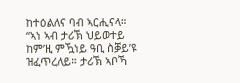ከተዕልለና ባብ ኣርሒናላ። “ኣነ ኣብ ታሪኽ ህይወተይ ከም’ዚ ምዃነይ ዓቢ ስቓይ’ዩ ዝፈጥረለይ። ታሪኽ ኣቦኻ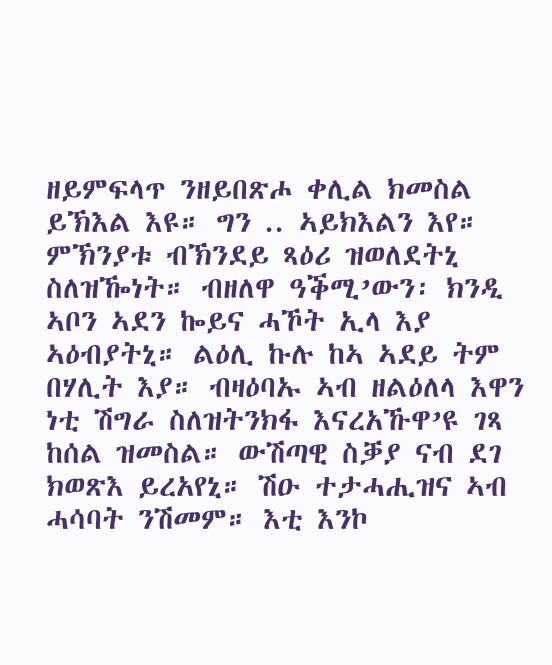ዘይምፍላጥ ንዘይበጽሖ ቀሊል ክመስል ይኽእል እዩ። ግን .. ኣይክእልን እየ። ምኽንያቱ ብኽንደይ ጻዕሪ ዝወለደትኒ ስለዝዀነት። ብዘለዋ ዓቕሚ’ውን፡ ክንዲ ኣቦን ኣደን ኰይና ሓኾት ኢላ እያ ኣዕብያትኒ። ልዕሊ ኩሉ ከኣ ኣደይ ትም በሃሊት እያ። ብዛዕባኡ ኣብ ዘልዕለላ እዋን ነቲ ሽግራ ስለዝትንክፋ እናረአኹዋ’ዩ ገጻ ከሰል ዝመስል። ውሽጣዊ ስቓያ ናብ ደገ ክወጽእ ይረአየኒ። ሽዑ ተታሓሒዝና ኣብ ሓሳባት ንሽመም። እቲ እንኮ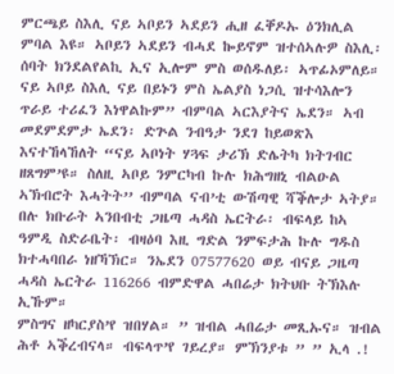ምርጫይ ስእሊ ናይ ኣቦይን ኣደይን ሒዘ ፈቐዶኡ ዕንክሊል ምባል እዩ። ኣቦይን ኣደይን ብሓደ ኰይኖም ዝተሰኣሉዎ ስእሊ፡ ሰባት ክንደልየልኪ ኢና ኢሎም ምስ ወሰዱለይ፡ ኣጥፊኦምለይ። ናይ ኣቦይ ስእሊ ናይ በይኑን ምስ ኤልያስ ነጋሲ ዝተሳእሎን ጥራይ ተሪፈን እነዋልኩም” ብምባል ኣርእያትና ኤደን። ኣብ መደምደምታ ኤደን፡ ድጕል ንብዓታ ንደገ ከይወጽእ እናተኸላኸለት “ናይ ኣቦነት ሃጓፍ ታሪኽ ድሌትካ ክትገብር ዘጸግም’ዩ። ስለዚ ኣቦይ ንምርካብ ኩሉ ክሕግዘኒ ብልዑል ኣኽብሮት እሓትት’’ ብምባል ናብ’ቲ ውሽጣዊ ሻቕሎታ ኣትያ። በሉ ክቡራት ኣንበብቲ ጋዜጣ ሓዳስ ኤርትራ፡ ብፍላይ ከኣ ዓምዲ ስድራቤት፡ ብዛዕባ እዚ ግድል ንምፍታሕ ኩሉ ግዱስ ክተሓባበራ ነዘኻኽር። ንኤደን 07577620 ወይ ብናይ ጋዜጣ ሓዳስ ኤርትራ 116266 ብምድዋል ሓበሬታ ክትህቡ ትኽእሉ ኢኹም።
ምስግና ዘካርያስ’የ ዝበሃል። ” ዝብል ሓበሬታ መጺኡና። ዝብል ሕቶ ኣቕረብናላ። ብፍላጥ’የ ገይረያ። ምኽንያቱ ” ” ኢላ .!